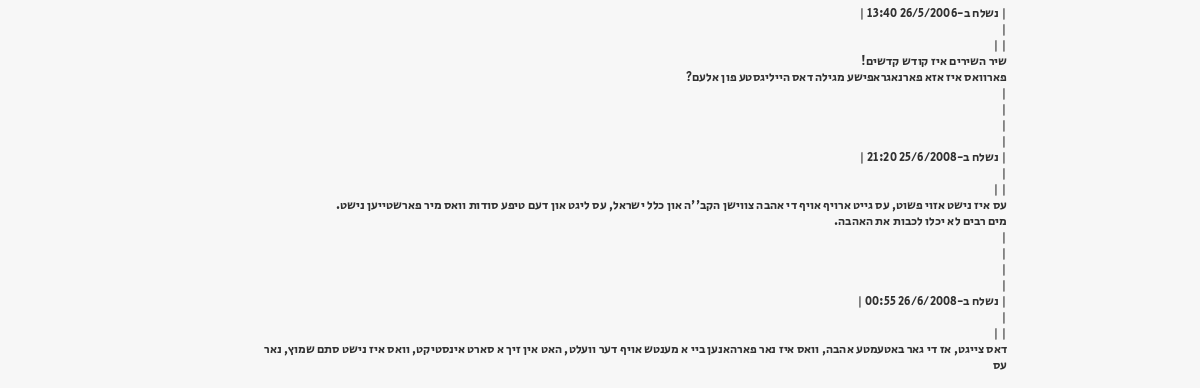| נשלח ב-26/5/2006 13:40 |
|
| |
שיר השירים איז קודש קדשים!
פארוואס איז אזא פארנאגראפישע מגילה דאס הייליגסטע פון אלעם?
|
|
|
|
| נשלח ב-25/6/2008 21:20 |
|
| |
עס איז נישט אזוי פשוט, עס גייט ארויף אויף די אהבה צווישן הקב''ה און כלל ישראל, עס ליגט און דעם טיפע סודות וואס מיר פארשטייען נישט.
מים רבים לא יכלו לכבות את האהבה.
|
|
|
|
| נשלח ב-26/6/2008 00:55 |
|
| |
דאס צייגט, אז די גאר באטעמטע אהבה, וואס איז נאר פארהאנען ביי א מענטש אויף דער וועלט, האט אין זיך א סארט אינסטיקט, וואס איז נישט סתם שמוץ, נאר עס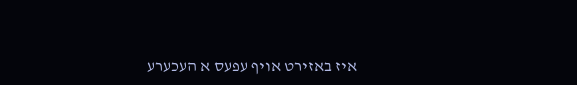איז באזירט אויף עפעס א העכערע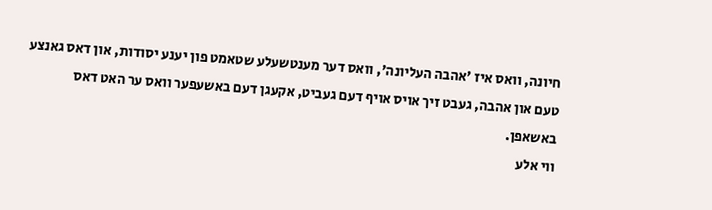חיונה, וואס איז 'אהבה העליונה', וואס דער מענטשעלע שטאמט פון יענע יסודות, און דאס גאנצע טעם און אהבה, געבט זיך אויס אויף דעם געביט, אקעגן דעם באשעפער וואס ער האט דאס באשאפן.
ווי אלע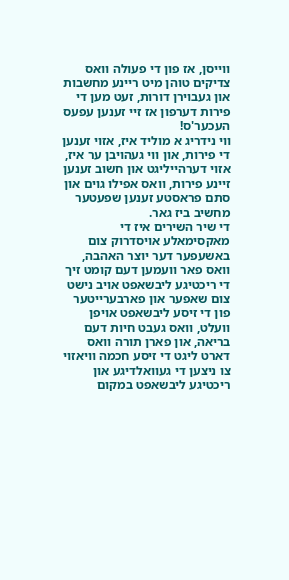ווייסן, אז פון די פעולה וואס צדיקים טוהן מיט ריינע מחשבות און געבוירן דורות, זעט מען די פירות דערפון אז זיי זענען עפעס העכער'ס!
ווי נידריג א מוליד איז, אזוי זענען די פירות, און ווי געהויבן ער איז, אזוי דערהייליגט און חשוב זענען זיינע פירות, וואס אפילו גוים און סתם פראסטע זענען שפעטער מחשיב ביז גאר.
די שיר השירים איז די מאקסימאלע אויסדרוק צום באשעפער דער יוצר האהבה, וואס פאר וועמען דעם קומט זיך די ריכטיגע ליבשאפט אויב נישט צום שאפער און פארבערייטער פון די זיסע ליבשאפט אויפן וועלט, וואס געבט חיות דעם בריאה, און פארן תורה וואס דארט ליגט די זיסע חכמה וויאזוי צו ניצען די געוואלדיגע און ריכטיגע ליבשאפט במקום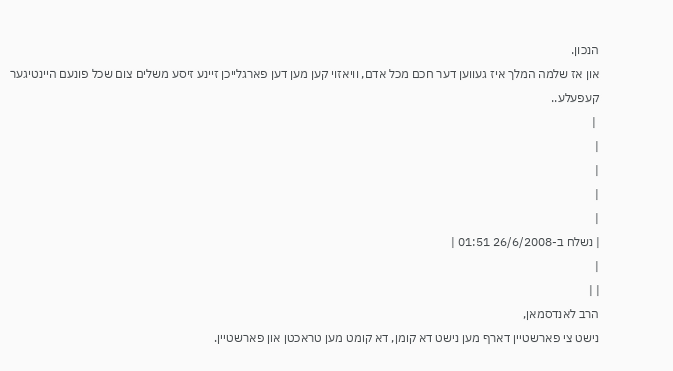הנכון.
און אז שלמה המלך איז געווען דער חכם מכל אדם, וויאזוי קען מען דען פארגלייכן זיינע זיסע משלים צום שכל פונעם היינטיגער קעפעלע..
 |
|
|
|
|
| נשלח ב-26/6/2008 01:51 |
|
| |
הרב לאנדסמאן,
נישט צי פארשטיין דארף מען נישט דא קומן, דא קומט מען טראכטן און פארשטיין.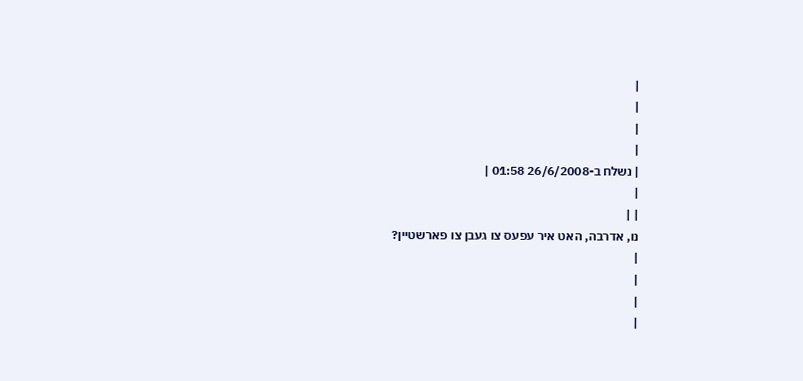|
|
|
|
| נשלח ב-26/6/2008 01:58 |
|
| |
נו, אדרבה, האט איר עפעס צו געבן צו פארשטיין?
|
|
|
|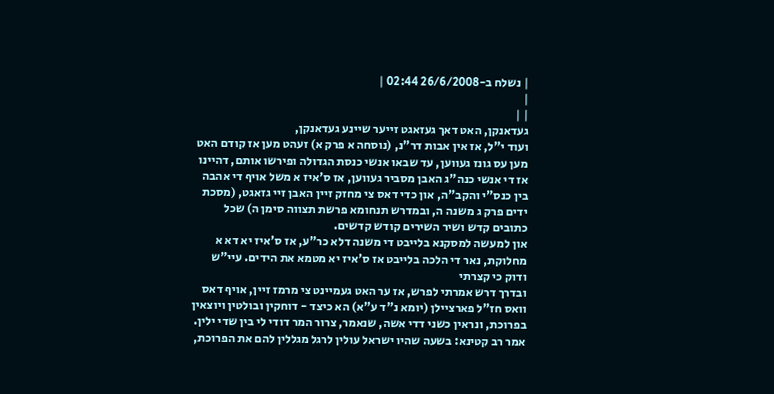| נשלח ב-26/6/2008 02:44 |
|
| |
געדאנקן, האט דאך געזאגט זייער שיינע געדאנקן,
ועוד י"ל, אז אין אבות דר"נ, (נוסחה א פרק א) זעהט מען אז קודם האט מען עס גונז געווען, עד שבאו אנשי כנסת הגדולה ופירשו אותם, דהיינו אז די אנשי כנה"ג האבן מסביר געווען, אז ס'איז א משל אויף די אהבה בין כנס"י והקב"ה, און כדי דאס צי מחזק זיין האבן זיי גזאגט, (מסכת ידים פרק ג משנה ה, ובמדרש תנחומא פרשת תצווה סימן ה) שכל כתובים קדש ושיר השירים קודש קדשים.
און למעשה למסקנא בלייבט די משנה דלא כר"ע, אז ס'איז יא דא א מחלוקת, נאר די הלכה בלייבט אז ס'איז יא מטמא את הידים. עיי"ש ודוק כי קצרתי
ובדרך דרש אמרתי לפרש, אז ער האט געמיינט צי מרמז זיין, אויף דאס וואס חז"ל פארציילן (יומא נ"ד ע"א) הא כיצד - דוחקין ובולטין ויוצאין בפרוכת, ונראין כשני דדי אשה, שנאמר, צרור המר דודי לי בין שדי ילין. אמר רב קטינא: בשעה שהיו ישראל עולין לרגל מגללין להם את הפרוכת,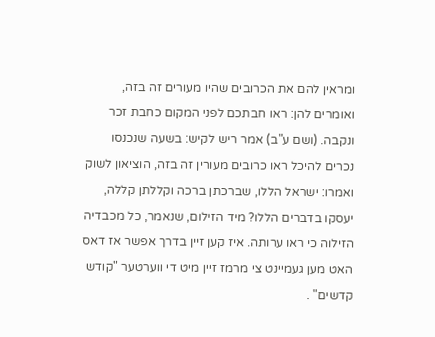ומראין להם את הכרובים שהיו מעורים זה בזה, ואומרים להן: ראו חבתכם לפני המקום כחבת זכר ונקבה. (ושם ע"ב) אמר ריש לקיש: בשעה שנכנסו נכרים להיכל ראו כרובים מעורין זה בזה, הוציאון לשוק ואמרו: ישראל הללו, שברכתן ברכה וקללתן קללה, יעסקו בדברים הללו? מיד הזילום, שנאמר, כל מכבדיה הזילוה כי ראו ערותה. איז קען זיין בדרך אפשר אז דאס האט מען געמיינט צי מרמז זיין מיט די ווערטער "קודש קדשים" .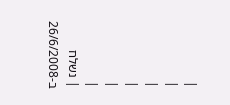|
|
|
|
|
|
| נשלח ב-26/6/2008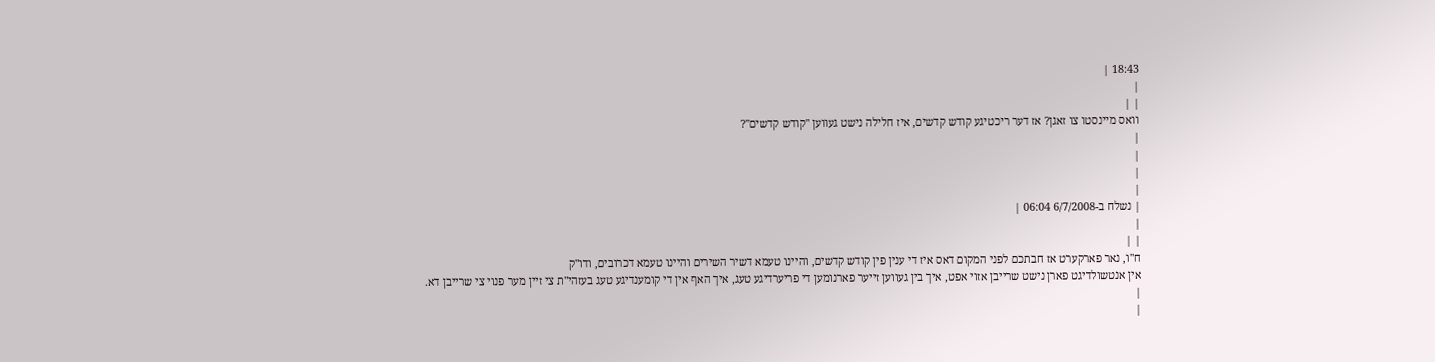18:43 |
|
| |
וואס מיינסטו צו זאגן? אז דער ריכטיגע קודש קדשים, איז חלילה נישט געווען ''קודש קדשים''?
|
|
|
|
| נשלח ב-6/7/2008 06:04 |
|
| |
ח"ו, נאר פארקערט אז חבתכם לפני המקום דאס איז די ענין פין קודש קדשים, והיינו טעמא דשיר השירים והיינו טעמא דכרובים, ודו"ק
אין אנטשולדיגט פארן נישט שרייבן אזוי אפט, איך בין געווען זייער פארנומען די פריערדיגע טעג, איך האף אין די קומענדיגע טעג בעזהי"ת צי זיין מער פנוי צי שרייבן דא.
|
|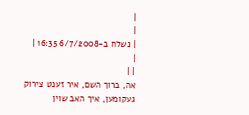|
|
| נשלח ב-6/7/2008 16:35 |
|
| |
אה, ברוך השם, איר זענט צירוק געקומען, איך האב שוין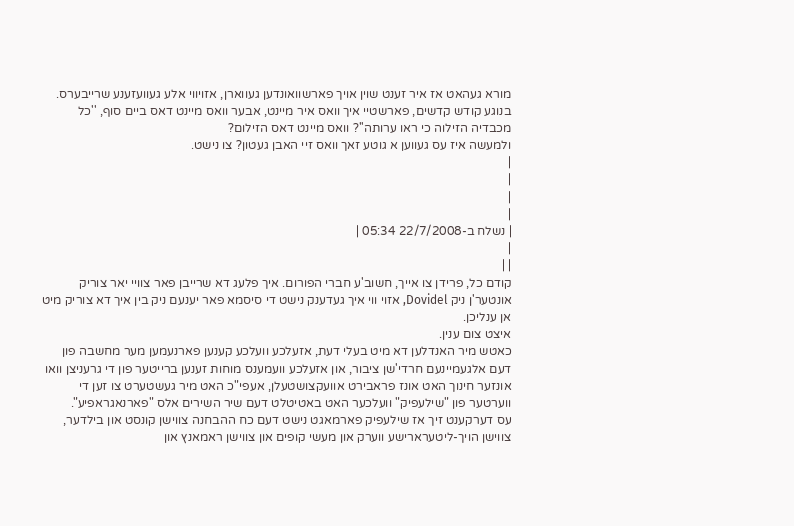מורא געהאט אז איר זענט שוין אויך פארשוואונדען געווארן, אזויווי אלע געוועזענע שרייבערס.
בנוגע קודש קדשים, פארשטיי איך וואס איר מיינט, אבער וואס מיינט דאס ביים סוף, ''כל מכבדיה הזילוה כי ראו ערותה''? וואס מיינט דאס הזילום?
ולמעשה איז עס געווען א גוטע זאך וואס זיי האבן געטון? צו נישט.
|
|
|
|
| נשלח ב-22/7/2008 05:34 |
|
| |
קודם כל, פרידן צו אייך, חשוב'ע חברי הפורום. איך פלעג דא שרייבן פאר צוויי יאר צוריק אונטער'ן ניק Dovidel, אזוי ווי איך געדענק נישט די סיסמא פאר יענעם ניק בין איך דא צוריק מיט אן ענליכן.
איצט צום ענין.
כאטש מיר האנדלען דא מיט בעלי דעת, אזעלכע וועלכע קענען פארנעמען מער מחשבה פון דעם אלגעמיינעם חרדי'שן ציבור, און אזעלכע וועמענס מוחות זענען ברייטער פון די גרעניצן וואו אונזער חינוך האט אונז פראבירט אוועקצושטעלן, אעפי"כ האט מיר געשטערט צו זען די ווערטער פון "שילעפיק" וועלכער האט באטיטלט דעם שיר השירים אלס "פארנאגראפיע".
עס דערקענט זיך אז שילעפיק פארמאגט נישט דעם כח ההבחנה צווישן קונסט און בילדער, צווישן הויך-ליטערארישע ווערק און מעשי קופים און צווישן ראמאנץ און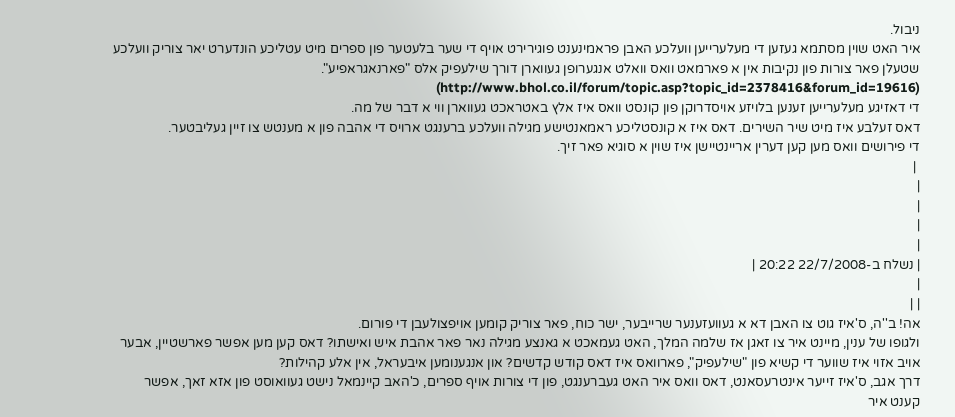ניבול.
איר האט שוין מסתמא געזען די מעלערייען וועלכע האבן פראמינענט פוגירירט אויף די שער בלעטער פון ספרים מיט עטליכע הונדערט יאר צוריק וועלכע שטעלן פאר צורות פון נקיבות אין א פארמאט וואס וואלט אנגערופן געווארן דורך שילעפיק אלס "פארנאגראפיע". (http://www.bhol.co.il/forum/topic.asp?topic_id=2378416&forum_id=19616)
די דאזיגע מעלערייען זענען בלויזע אויסדרוקן פון קונסט וואס איז אלץ באטראכט געווארן ווי א דבר של מה.
דאס זעלבע איז מיט שיר השירים. דאס איז א קונסטליכע ראמאנטישע מגילה וועלכע ברענגט ארויס די אהבה פון א מענטש צו זיין געליבטער.
די פירושים וואס מען קען דערין אריינטיישן איז שוין א סוגיא פאר זיך.
 |
|
|
|
|
| נשלח ב-22/7/2008 20:22 |
|
| |
אה! ב''ה, ס'איז גוט צו האבן דא א געוועזענער שרייבער, ישר כוח, פאר צוריק קומען אויפצולעבן די פורום.
ולגופו של ענין, מיינט איר צו זאגן אז שלמה המלך, האט געמאכט א גאנצע מגילה נאר פאר אהבת איש ואישתו? דאס קען מען אפשר פארשטיין, אבער אויב אזוי איז שווער די קשיא פון "שילעפיק", פארוואס איז דאס קודש קדשים? און אנגענומען איבעראל, אין אלע קהילות?
דרך אגב, ס'איז זייער אינטרעסאנט, דאס וואס איר האט געברענגט, פון די צורות אויף ספרים, כ'האב קיינמאל נישט געוואוסט פון אזא זאך, אפשר קענט איר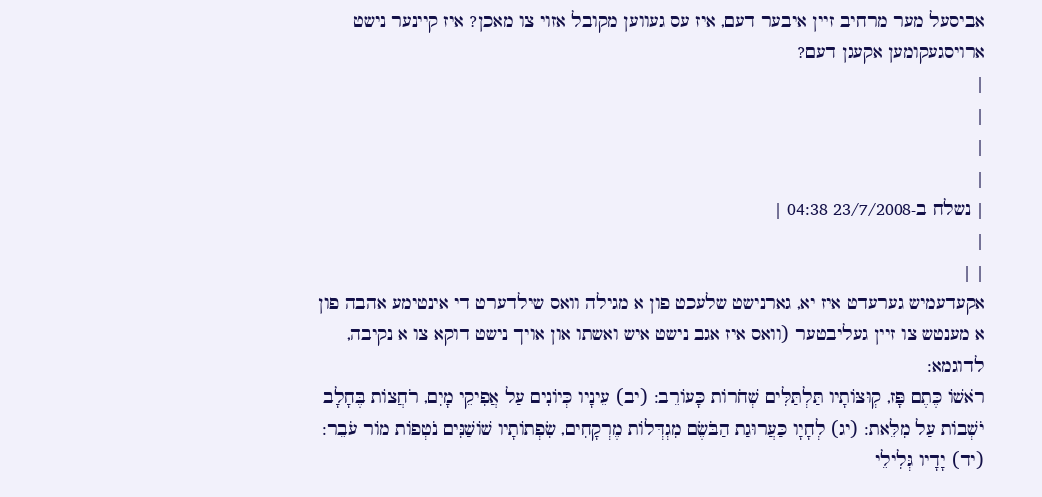אביסעל מער מרחיב זיין איבער דעם, איז עס געווען מקובל אזוי צו מאכן? איז קיינער נישט ארויסגעקומען אקעגן דעם?
|
|
|
|
| נשלח ב-23/7/2008 04:38 |
|
| |
אקעדעמיש גערעדט איז יא, גארנישט שלעכט פון א מגילה וואס שילדערט די אינטימע אהבה פון א מענטש צו זיין געליבטער (וואס איז אגב נישט איש ואשתו און אויך נישט דוקא צו א נקיבה, לדוגמא:
רֹאשׁוֹ כֶּתֶם פָּז, קְוּצּוֹתָיו תַּלְתַּלִּים שְׁחֹרוֹת כָּעוֹרֵב: (יב) עֵינָיו כְּיוֹנִים עַל אֲפִיקֵי מָיִם, רֹחֲצוֹת בֶּחָלָב יֹשְׁבוֹת עַל מִלֵּאת: (יג) לְחָיָו כַּעֲרוּגַת הַבֹּשֶׂם מִגְדְּלוֹת מֶרְקָחִים, שִׂפְתוֹתָיו שׁוֹשַׁנִּים נֹטְפוֹת מוֹר עֹבֵר: (יד) יָדָיו גְּלִילֵי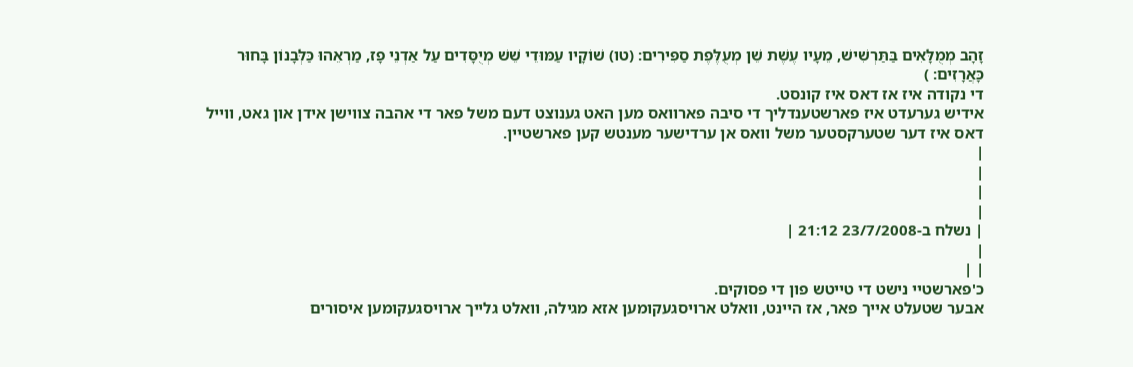זָהָב מְמֻלָּאִים בַּתַּרְשִׁישׁ, מֵעָיו עֶשֶׁת שֵׁן מְעֻלֶּפֶת סַפִּירִים: (טו) שׁוֹקָיו עַמּוּדֵי שֵׁשׁ מְיֻסָּדִים עַל אַדְנֵי פָז, מַרְאֵהוּ כַּלְּבָנוֹן בָּחוּר כָּאֲרָזִים: )
די נקודה איז אז דאס איז קונסט.
אידיש גערעדט איז פארשטענדליך די סיבה פארוואס מען האט גענוצט דעם משל פאר די אהבה צווישן אידן און גאט, ווייל דאס איז דער שטערקסטער משל וואס אן ערדישער מענטש קען פארשטיין.
|
|
|
|
| נשלח ב-23/7/2008 21:12 |
|
| |
כ'פארשטיי נישט די טייטש פון די פסוקים.
אבער שטעלט אייך פאר, אז היינט, וואלט ארויסגעקומען אזא מגילה, וואלט גלייך ארויסגעקומען איסורים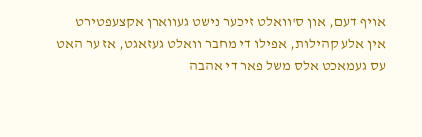אויף דעם, און ס'וואלט זיכער נישט געווארן אקצעפטירט אין אלע קהילות, אפילו די מחבר וואלט געזאגט, אז ער האט עס געמאכט אלס משל פאר די אהבה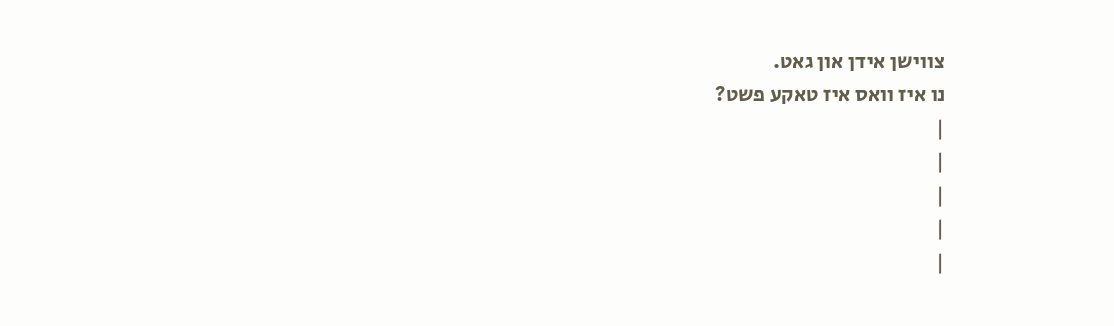צווישן אידן און גאט.
נו איז וואס איז טאקע פשט?
|
|
|
|
|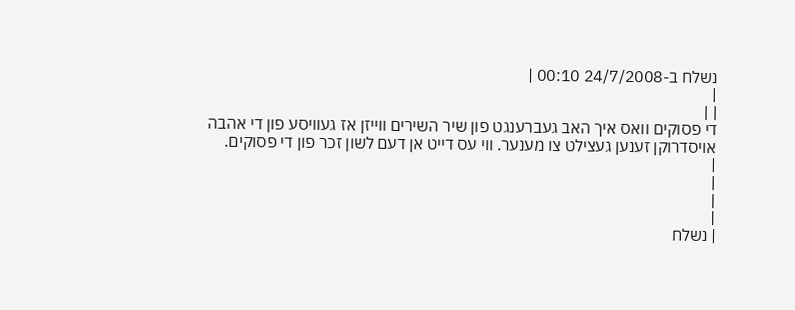נשלח ב-24/7/2008 00:10 |
|
| |
די פסוקים וואס איך האב געברענגט פון שיר השירים ווייזן אז געוויסע פון די אהבה אויסדרוקן זענען געצילט צו מענער. ווי עס דייט אן דעם לשון זכר פון די פסוקים.
|
|
|
|
| נשלח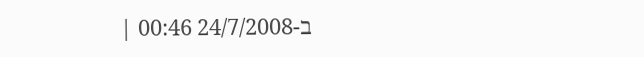ב-24/7/2008 00:46 |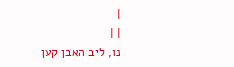|
| |
נו, ליב האבן קען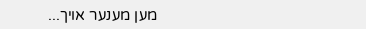מען מענער אויך...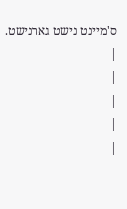ס'מיינט נישט גארנישט.
|
|
|
|
|